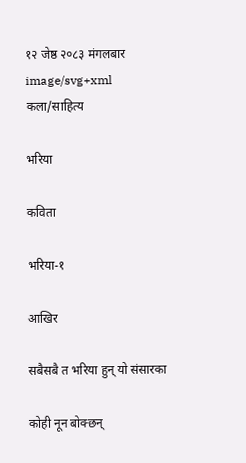१२ जेष्ठ २०८३ मंगलबार
image/svg+xml
कला/साहित्य

भरिया

कविता

भरिया-१

आखिर

सबैसबै त भरिया हुन् यो संसारका

कोही नून बोक्छन्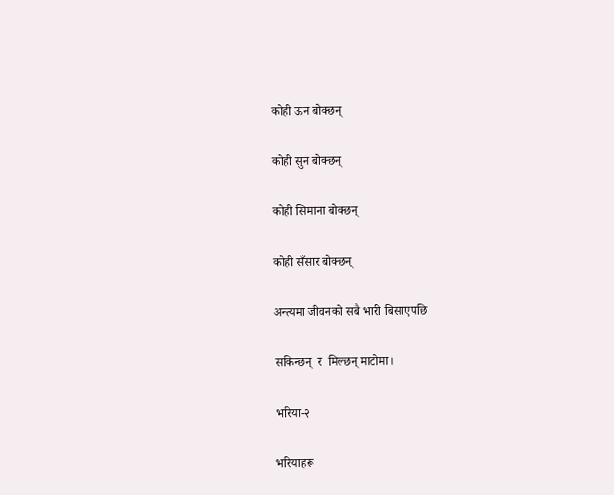कोही ऊन बोक्छन्

कोही सुन बोक्छन्

कोही सिमाना बोक्छन्

कोही सँसार बोक्छन्

अन्त्यमा जीवनको सबै भारी बिसाएपछि

सकिन्छन्  र  मिल्छन् माटोमा।

भरिया-२

भरियाहरू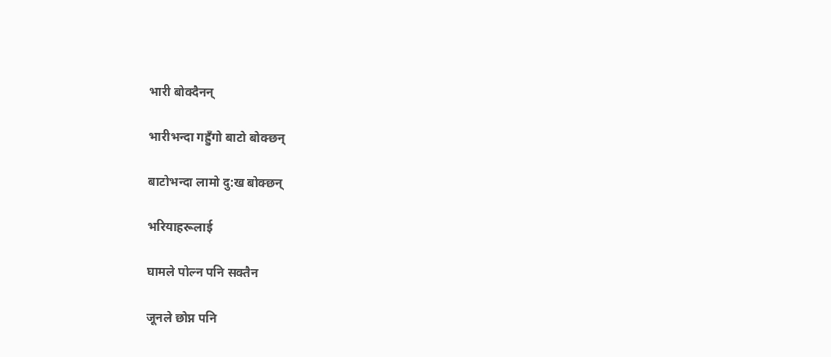भारी बोक्दैनन्

भारीभन्दा गह्रुँगो बाटो बोक्छन्

बाटोभन्दा लामो दु:ख बोक्छन्

भरियाहरूलाई

घामले पोल्न पनि सक्तैन

जूनले छोप्न पनि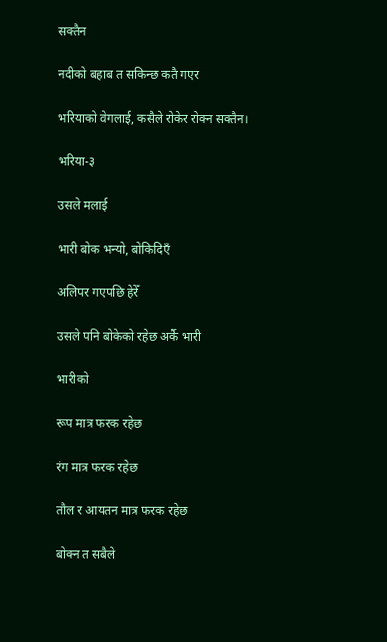सक्तैन

नदीको बहाब त सकिन्छ कतै गएर

भरियाको वेगलाई, कसैले रोकेर रोक्न सक्तैन।

भरिया-३

उसले मलाई

भारी बोक भन्यो, बोकिदिएँ

अलिपर गएपछि हेरेँ

उसले पनि बोकेको रहेछ अर्कै भारी

भारीको

रूप मात्र फरक रहेछ

रंग मात्र फरक रहेछ

तौल र आयतन मात्र फरक रहेछ

बोक्न त सबैले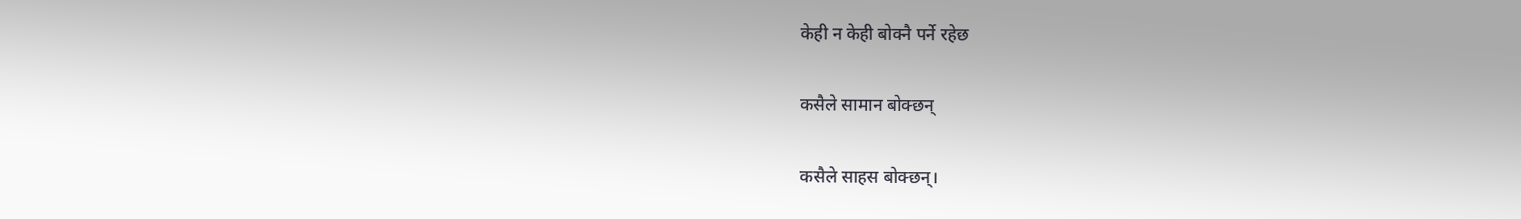केही न केही बोक्नै पर्ने रहेछ

कसैले सामान बोक्छन्

कसैले साहस बोक्छन्।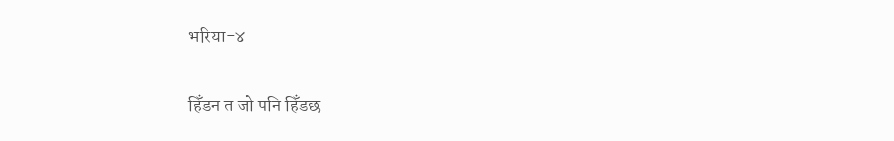भरिया-४

हिँडन त जो पनि हिँडछ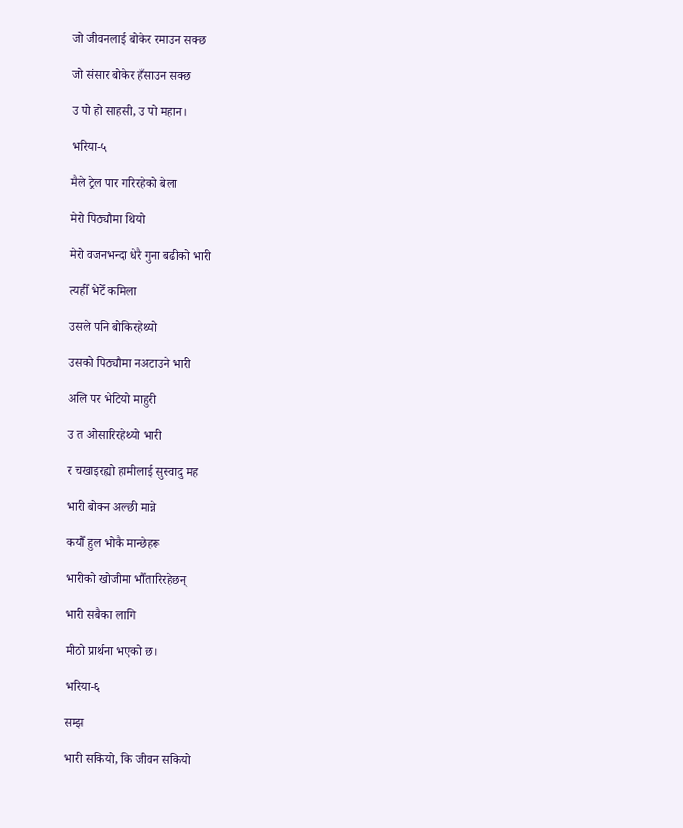जो जीवनलाई बोकेर रमाउन सक्छ

जो संसार बोकेर हँसाउन सक्छ

उ पो हो साहसी, उ पो महान।

भरिया-५

मैले ट्रेल पार गरिरहेको बेला

मेरो पिठ्यौमा थियो

मेरो वजनभन्दा धेरै गुना बढीको भारी

त्यहीँ भेटेँ कमिला

उसले पनि बोकिरहेथ्यो

उसको पिठ्यौमा नअटाउने भारी

अलि पर भेटियो माहुरी

उ त ओसारिरहेथ्यो भारी

र चखाइरह्यो हामीलाई सुस्वादु मह

भारी बोक्न अल्छी मान्ने

कयौँ हुल भोकै मान्छेहरू

भारीको खोजीमा भौँतारिरहेछन्

भारी सबैका लागि

मीठो प्रार्थना भएको छ।

भरिया-६

सम्झ

भारी सकियो, कि जीवन सकियो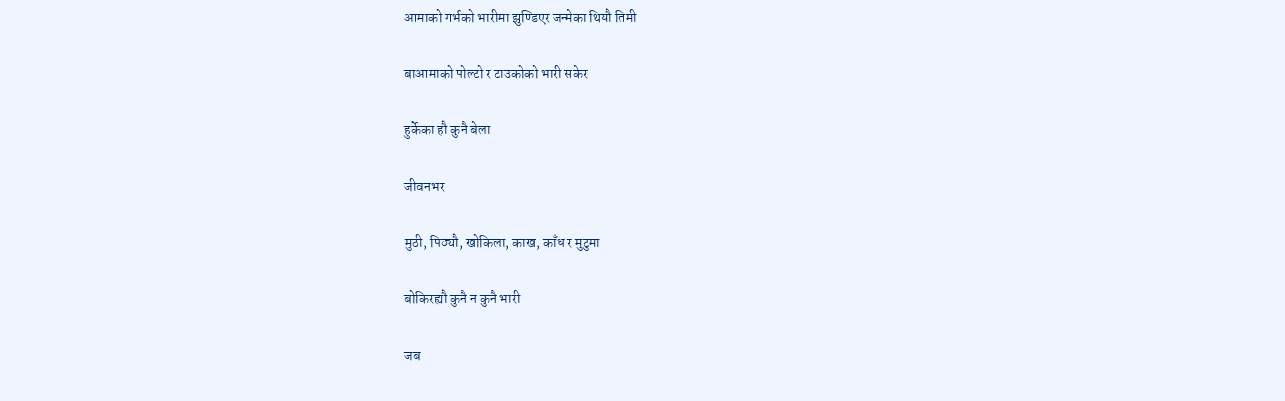आमाको गर्भको भारीमा झुण्डिएर जन्मेका थियौ तिमी

बाआमाको पोल्टो र टाउकोको भारी सकेर

हुर्केका हौ कुनै बेला

जीवनभर

मुठी, पिठ्यौ, खोकिला, काख, काँध र मुटुमा

बोकिरह्यौ कुनै न कुनै भारी

जब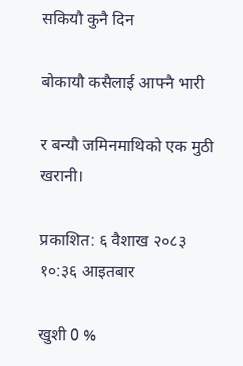सकियौ कुनै दिन

बोकायौ कसैलाई आफ्नै भारी

र बन्यौ जमिनमाथिको एक मुठी खरानी।

प्रकाशित: ६ वैशाख २०८३ १०:३६ आइतबार

खुशी 0 %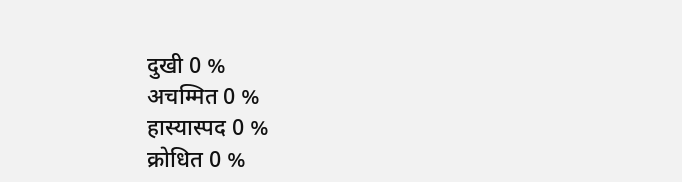दुखी 0 %
अचम्मित 0 %
हास्यास्पद 0 %
क्रोधित 0 %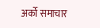अर्को समाचार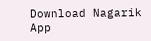Download Nagarik App